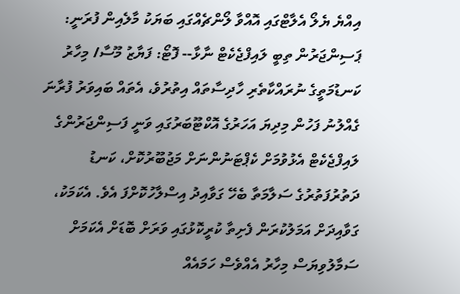އިއްޔެ ޔެލޯ އެލާޓްގައި އޮއްވާ ލޯންޗެއްގައި ބަޔަކު މާލެއިން ފުރަނީ: ޕަސިންޖަރުން ތިބީ ލައިފްޖެކެޓް ނާޅާ-- ފޮޓޯ: ފަޔާޒު މޫސާ/ މިހާރު
ކަނޑުމަތީގެ ނުރައްކާތެރި ހާދިސާތައް އިތުރުވެ، އެތައް ބައިވަރު ފުރާނަ ގެއްލުނު ފަހުން މިދިޔަ އަހަރުގެ އޮކްޓޫބަރުގައި ވަނީ ފަސިންޖަރުންގެ ލައިފްޖެކެޓް އެޅުވުމަށް ކެޕްޓަނުންނަށް މަޖުބޫރުކޮށް، ކަނޑު ދަތުރުފަތުރުގެ ސަލާމަތާ ބެހޭ ގަވާއިދު އިސްލާހުކޮށްފަ އެވެ. އެކަމަކު، ގަވާއިދަށް އަމަލުކުރަން ފެށިތާ ކުރީކޮޅުގައި ވަރަށް ބޮޑަށް އެކަމަށް ސަމާލުވިޔަސް މިހާރު އެއްވެސް ހަމައެއް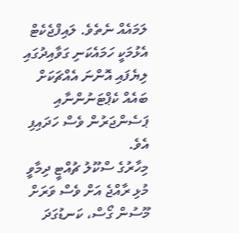ލަމައެއް ނެތެވެ. ލައިފްޖެކެޓް އެޅުމަކީ ހަމައެކަނި ގަވާއިދުގައި ލިޔެފައި އޮންނަ އެއްޗަކަށް ބައެއް ކެޕްޓަނުންނާއި ޕަސެންޖަރުން ވެސް ހަދައިފި އެވެ.
މިހާރުގެ ސްކޫލު ޗުއްޓީ ދިމާވީ މުޅި ރާއްޖެ އަށް ވެސް ވަރަށް މޫސުން ގޯސް، ކަނޑުގަދަ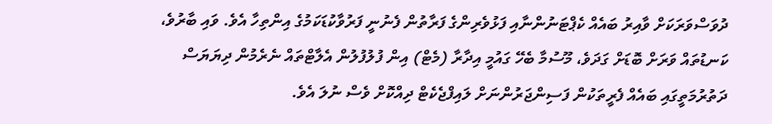ދުވަސްވަރަކަށް ވާއިރު ބައެއް ކެޕްޓަނުންނާއި ފަޅުވެރިންގެ ފަރާތުން ފެނުނީ ފަރުވާކުޑަކަމުގެ އިންތިހާ އެވެ. ވައި ބާރުވެ، ކަނޑުތައް ވަރަށް ބޮޑަށް ގަދަވެ، މޫސުމާ ބެހޭ ގައުމީ އިދާރާ (މެޓް) އިން ފުލުފުލުން އެލާޓްތައް ނެރެމުން ދިޔަޔަސް ދަތުރުމަތީގައި ބައެއް ފެރީތަކުން ފަސިންޖަރުންނަށް ލައިފްޖެކެޓް ދިއްކޮށް ވެސް ނުލަ އެވެ.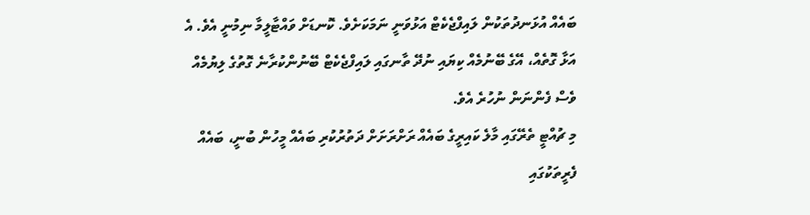ބައެއް އުޅަނދުތަކުން ލައިފްޖެކެޓް އަޅުވަނީ ނަމަކަށެވެ. ކޮނޑަށް ވައްޓާލީމާ ނިމުނީ އެވެ. އެ އަޅާ ގޮތެއް، އޭގެ ބޭނުމެއް ކިޔައި ނުދޭ ތާނގައި ލައިފްޖެކެޓް ބޭނުންކުރާނެ ގޮތުގެ ލިޔުމެއް ވެސް ފެންނަން ނުހުރެ އެވެ.
މި ޗުއްޓީ ތެރޭގައި މާލެ ކައިރީގެ ބައެއް ރަށްރަށަށް ދަތުރުކުރި ބައެއް މީހުން ބުނީ، ބައެއް ފެރީތަކުގައި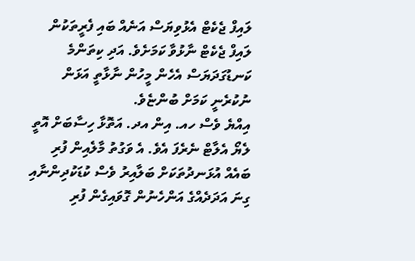ލައިފް ޖެކެޓް އެޅުވިޔަސް އަނެއް ބައި ފެރީތަކުން ލައިފް ޖެކެޓް ނާޅުވާ ކަމަށެވެ. އަދި ކިތަންމެ ކަނޑުގަދަޔަސް އެހެން މީހުން ނާޅާތީ އަޅަން ނުކުރެނީ ކަމަށް ބުންޏެވެ.
އިއްޔެ ވެސް ހއ. އިން އދ. އަތޮޅާ ހިސާބަށް އޮތީ ލެޔޯ އެލާޓް ނެރެފަ އެވެ. އެ ވަގުތު މާލެއިން ފުރި ބައެއް އުޅަނދުތަކަށް ބަލާއިރު ވެސް ކުޑަކުދިންނާއި ގިނަ އަދަދެއްގެ އަންހެނުން ގޮވައިގެން ފުރި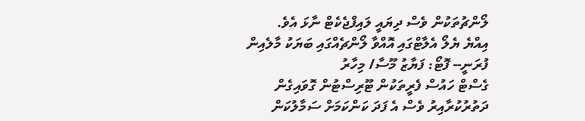ލޯންޗުތަކުން ވެސް ދިޔައީ ލައިފްޖެކެޓް ނާޅަ އެވެ.
އިއްޔެ ޔެލޯ އެލާޓްގައި އޮއްވާ ލޯންޗެއްގައި ބަޔަކު މާލެއިން ފުރަނީ-- ފޮޓޯ: ފަޔާޒު މޫސާ/ މިހާރު
ގެސްޓް ހައުސް ފެރީތަކުން ޓޫރިސްޓުން ގޮވައިގެން ދަތުރުކުރާއިރު ވެސް އެ ފަދަ ކަންކަމަށް ސަމާލުކަން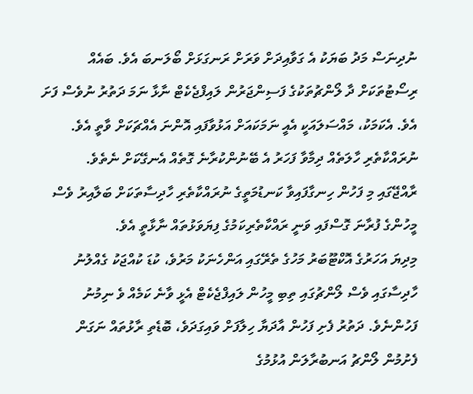ނުދިނަސް މަދު ބަޔަކު އެ ގަވާއިދަށް ވަރަށް ރަނގަޅަށް ބޯލަނބަ އެވެ. ބައެއް ރިސޯޓުތަކަށް ދާ ލޯންޗުތަކުގެ ފަސިންޖަރުން ލައިފްޖެކެޓް ނާޅާ ނަމަ ދަތުރު ނުވެސް ފަށަ އެވެ. އެކަމަކު، މައްސަލައަކީ އެއީ ނަމަކައަށް އަޅުވާފައި އޮންނަ އެއްޗަކަށް ވާތީ އެވެ. ނުރައްކާތެރި ހާލަތެއް ދިމާވާ ފަހަރު އެ ބޭނުންކުރާނެ ގޮތެއް އެނގޭކަށް ނެތެވެ.
ރާއްޖޭގައި މި ފަހުން ހިނގާފައިވާ ކަނޑުމަތީގެ ނުރައްކާތެރި ހާދިސާތަކަށް ބަލާއިރު ވެސް މީހުންގެ ފުރާނަ ގޮސްފައި ވަނީ ރައްކާތެރިކަމުގެ ފިޔަވަޅުތައް ނާޅާތީ އެވެ.
މިދިޔަ އަހަރުގެ އޮކްޓޫބަރު މަހުގެ ތެރޭގައި އަންހެނަކު މަރުވެ، ކުޑަ ކުއްޖަކު ގެއްލުނު ހާދިސާގައި ވެސް ލޯންޗުގައި ތިބި މީހުން ލައިފްޖެކެޓް އެޅީ ވާނެ ކަމެއް ވެ ނިމުނު ފަހުންނެވެ. ދަތުރު ފެށި ފަހުން އާދަޔާ ހިލާފަށް ވައިގަދަވެ، ބޮޑެތި ރާޅުތައް ނަގަން ފެށުމުން ލޯންޗު އަނބުރާލަން އުޅުމުގެ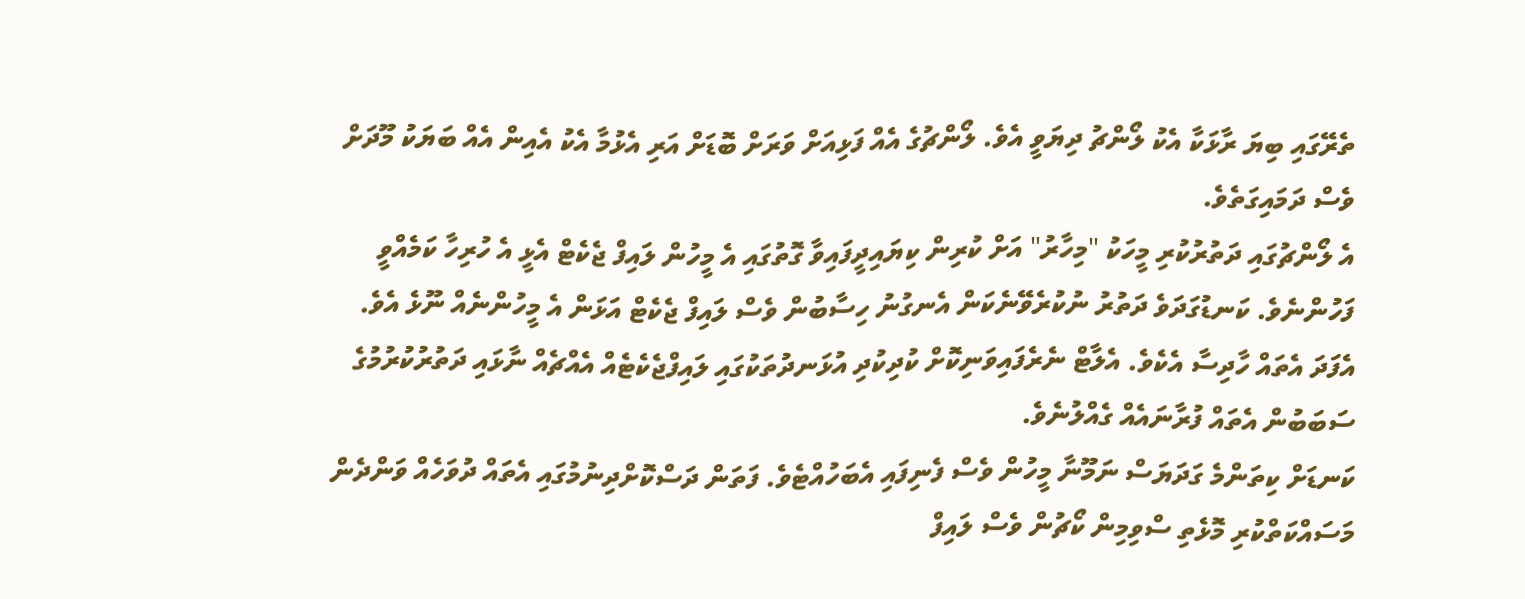ތެރޭގައި ބިޔަ ރާޅަކާ އެކު ލޯންޗު ދިޔަވީ އެވެ. ލޯންޗުގެ އެއް ފަޅިއަށް ވަރަށް ބޮޑަށް އަރި އެޅުމާ އެކު އެއިން އެއް ބަޔަކު މޫދަށް ވެސް ދަމައިގަތެވެ.
އެ ލޯންޗުގައި ދަތުރުކުރި މީހަކު "މިހާރު" އަށް ކުރިން ކިޔައިދީފައިވާ ގޮތުގައި އެ މީހުން ލައިފް ޖެކެޓް އެޅީ އެ ހުރިހާ ކަމެއްވީ ފަހުންނެވެ. ކަނޑުގަދަވެ ދަތުރު ނުކުރެވޭނެކަން އެނގުނު ހިސާބުން ވެސް ލައިފް ޖެކެޓް އަޅަން އެ މީހުންނެއް ނޫޅެ އެވެ.
އެފަދަ އެތައް ހާދިސާ އެކެވެ. އެލާޓް ނެރެފައިވަނިކޮށް ކުދިކުދި އުޅަނދުތަކުގައި ލައިފްޖެކެޓެއް އެއްޗެއް ނާޅައި ދަތުރުކުރުމުގެ ސަބަބުން އެތައް ފުރާނައެއް ގެއްލުނެވެ.
ކަނޑަށް ކިތަންމެ ގަދަޔަސް ނަމޫނާ މީހުން ވެސް ފެނިފައި އެބަހުއްޓެވެ. ފަތަން ދަސްކޮށްދިނުމުގައި އެތައް ދުވަހެއް ވަންދެން މަސައްކަތްކުރި މޮޅެތި ސްވިމިން ކޯޗުން ވެސް ލައިފް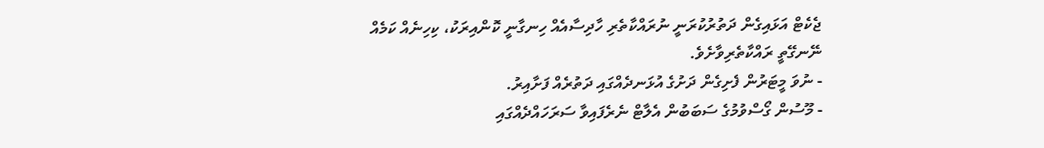ޖެކެޓް އަޅައިގެން ދަތުރުކުރަނީ ނުރައްކާތެރި ހާދިސާއެއް ހިނގާނީ ކޮންއިރަކު، ކިހިނެއް ކަމެއް ނޭނގޭތީ ރައްކާތެރިވާށެވެ.
- ނުވަ މީޓަރުން ފެށިގެން ދަށުގެ އުޅަނދެއްގައި ދަތުރެއް ފަށާއިރު.
- މޫސުން ގޯސްވުމުގެ ސަބަބުން އެލާޓް ނެރެފައިވާ ސަރަހައްދެއްގައި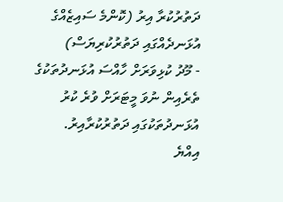ދަތުރުކުރާ އިރު (ކޮންމެ ސައިޒެއްގެ އުޅަނދެއްގައި ދަތުރުކުރިޔަސް)
- މޫދު ކުޅިވަރަށް ހާއްސަ އުޅަނދުތަކުގެ ތެރެއިން ނުވަ މީޓަރަށް ވުރެ ކުރު އުޅަނދުތަކުގައި ދަތުރުކުރާއިރު.
އިއްޔެ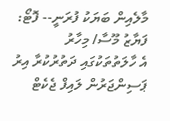މާލެއިން ބަޔަކު ފުރަނީ-- ފޮޓޯ: ފަޔާޒު މޫސާ/ މިހާރު
އެ ހާލަތުތަކުގައި ދަތުރުކުރާ އިރު ޕަސިންޖަރުން ލައިފް ޖެކެޓް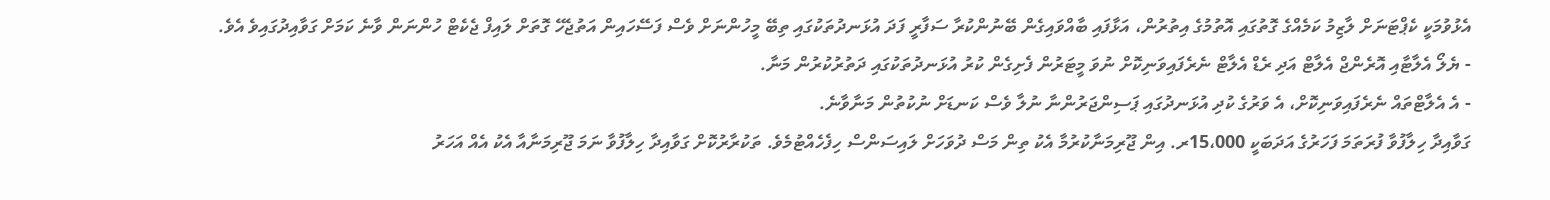އެޅުވުމަކީ ކެޕްޓަނަށް ލާޒިމު ކަމެއްގެ ގޮތުގައި އޮތުމުގެ އިތުރުން، އަޅާފައި ބާއްވައިގެން ބޭނުންކުރާ ސަފާރީ ފަދަ އުޅަނދުތަކުގައި ތިބޭ މީހުންނަށް ވެސް ފަސޭހައިން އަތުޖެހޭ ގޮތަށް ލައިފް ޖެކެޓް ހުންނަން ވާނެ ކަމަށް ގަވާއިދުގައިވެ އެވެ.
- ޔެލޯ އެލާޓާއި އޮރެންޖް އެލާޓް އަދި ރެޑް އެލާޓް ނެރެފައިވަނިކޮށް ނުވަ މީޓަރުން ފެށިގެން ކުރު އުޅަނދުތަކުގައި ދަތުރުކުރުން މަނާ.
- އެ އެލާޓްތައް ނެރެފައިވަނިކޮށް، އެ ވަރުގެ ކުދި އުޅަނދުގައި ޕަސިންޖަރުންނާ ނުލާ ވެސް ކަނޑަށް ނުކުތުން މަނާވާނެ.
ގަވާއިދާ ހިލާފުވާ ފުރަތަމަ ފަހަރުގެ އަދަބަކީ 15،000ރ. އިން ޖޫރިމަނާކުރުމާ އެކު ތިން މަސް ދުވަހަށް ލައިސަންސް ހިފެހެއްޓުމެވެ. ތަކުރާރުކޮށް ގަވާއިދާ ހިލާފުވާ ނަމަ ޖޫރިމަނާއާ އެކު އެއް އަހަރު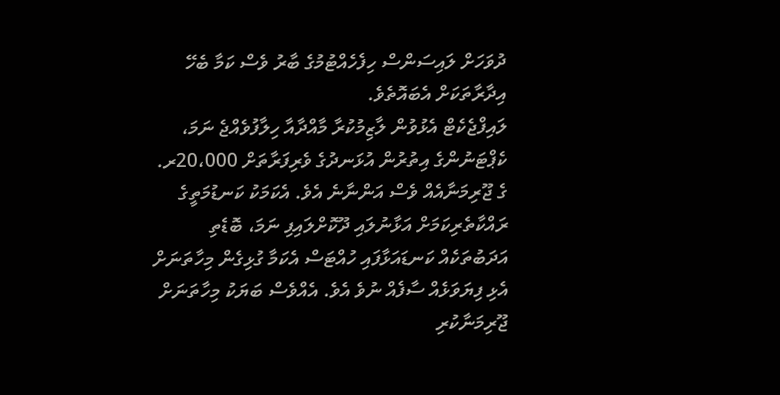ދުވަހަށް ލައިސަންސް ހިފެހެއްޓުމުގެ ބާރު ވެސް ކަމާ ބެހޭ އިދާރާތަކަށް އެބައޮތެވެ.
ލައިފްޖެކެޓް އެޅުވުން ލާޒިމުކުރާ މާއްދާއާ ހިލާފުވެއްޖެ ނަމަ، ކެޕްޓަނުންގެ އިތުރުން އުޅަނދުގެ ވެރިފަރާތަށް 20،000ރ. ގެ ޖޫރިމަނާއެއް ވެސް އަންނާނެ އެވެ. އެކަމަކު ކަނޑުމަތީގެ ރައްކާތެރިކަމަށް އަޅާނުލައި ދޫކޮށްލައިފި ނަމަ، ބޮޑެތި އަދަބުތަކެއް ކަނޑައަޅާފައި ހުއްޓަސް އެކަމާ ގުޅިގެން މިހާތަނަށް އެޅި ފިޔަވަޅެއް ސާފެއް ނުވެ އެވެ. އެއްވެސް ބަޔަކު މިހާތަނަށް ޖޫރިމަނާކުރި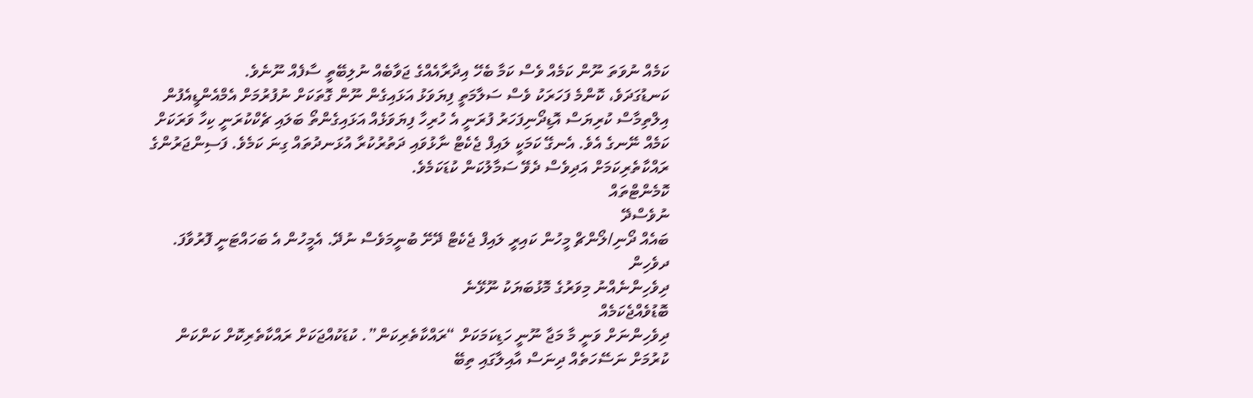ކަމެއް ނުވަތަ ނޫން ކަމެއް ވެސް ކަމާ ބެހޭ އިދާރާއެއްގެ ޖަވާބެއް ނުލިބޭތީ ސާފެއް ނޫނެވެ.
ކަނޑުގަދަވެ، ކޮންމެ ފަހަރަކު ވެސް ސަލާމަތީ ފިޔަވަޅު އަޅައިގެން ނޫން ގޮތަކަށް ނުފުރުމަށް އެމްއެންޑީއެފުން އިލްތިމާސް ކުރިޔަސް އޮޑިދޯނިފަހަރު ފުރަނީ އެ ހުރިހާ ފިޔަވަޅެއް އަޅައިގެންތޯ ބަލައި ޗެކްކުރަނީ ކިހާ ވަރަކަށް ކަމެއް ނޭނގެ އެވެ. އެނގޭ ކަމަކީ ލައިފް ޖެކެޓް ނާޅުވައި ދަތުރުކުރާ އުޅަނދުތައް ގިނަ ކަމެވެ. ފަސިންޖަރުންގެ ރައްކާތެރިކަމަށް އަދިވެސް ދެވޭ ސަމާލުކަން ކުޑަކަމެވެ.
ކޮމެންޓްތައް
ނުވެސްދޭ
ބައެއް ދޯނި/ލޯންޗް މީހުން ކައިރީ ލައިފް ޖެކެޓް ދޭށޭ ބުނީމަވެސް ނުދޭ. އެމީހުން އެ ބަހައްޓަނީ ފޮރުވާފަ.
ދވެހިން
ދިވެހިންނެއްނު މިވަރުގެ މޮޅުބަޔަކު ނޫޅޭނެ
ބޮޑުވެއްޖެކަމެއް
ދިވެހިންނަށް ވަނީ މާ މަޖާ ނޫނީ ހަޑިކަމަކަށް “ރައްކާތެރިކަން”. ކުޑަކުއްޖަކަށް ރައްކާތެރިކޮށް ކަންކަން ކުރުމަށް ނަސޭހަތެއް ދިނަސް އާއިލާގައި ތިބޭ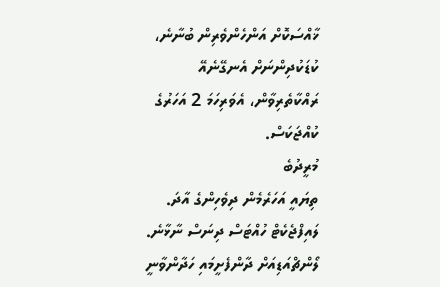ޚާއްސަކޮށް އަންހެންވެރިން ބުނާނެ، ކުޑަކުދިންނަށް އެނގޭނެއޭ ރައްކާތެރިވާން، އެވަރިހަމަ 2 އަހަރުގެ ކުއްޖަކަސް.
މުރީދުބެ
ތިޔައީ އަހަރެމެން ދިވެހިންގެ އާދަ. ލައިފްޖެކެޓް ހުއްޓަސް ދިނަސް ނާޅާނެ. ލޯންޗްއަޑިއަށް ދާންފެށީމައި ހަދާންވާނީ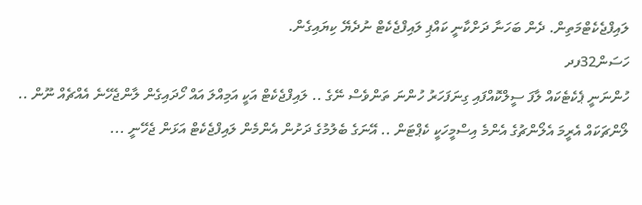ލައިފްޖެކެޓްމަތިން. ދެން ބަހަނާ ދަށްކާނީ ކައްޕި ލައިފްޖެކެޓް ނުދެޔޭ ކިޔައިގެން.
ހަސަން32ފދ
ހުންނަނީ ޕެކެޓެކައް ލާފަ ސީލްކޮއްފައި ގިނަފަހަރު ހުންނަ ތަންވެސް ނޭގެ .. ލައިފްޖެކެޓް އަކީ އަމިއްލަ އައް ހޯދައިގެން ލާންޖެހޭނެ އެއްޗެއް ނޫން .. ލޯންޗަކައް އެރީމަ އެލޯންޗުގެ އެންމެ އިސްމީހަކީ ކެޕްޓަން .. އޭނަގެ ބެލުމުގެ ދަށުން އެންމެން ލައިފްޖެކެޓް އަޅަން ޖެހޭނީ ...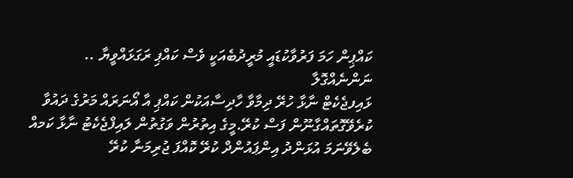ކައްޕިން ހަމަ ފަރުވާކުޑައީ މުރީދުބެއަކީ ވެސް ކައްޕި ރަގަޅައްވީޔާ ..
ނަންނެއްގޮލާ
ޅައިފޖެކެޓް ނާޅާ ހުރޭ ދިމާވާ ހާދިސާއަކުން ކައްޕި އާ އޯނަރައް މަރުގެ ދައުވާ ކުރެވޭގޮތައްގާނޫން ފަސް ކުރޭ.މީގެ އިތުރުން ވަގުތުން ލައިފްޖެކެޓު ނާޅާ ކަމއް ބެލެވޭނަމަ އުޅަންދު އިންޕައުންދް ކުރޭ ކޮއްފަ ޖުރިމަނާ ކުރޭ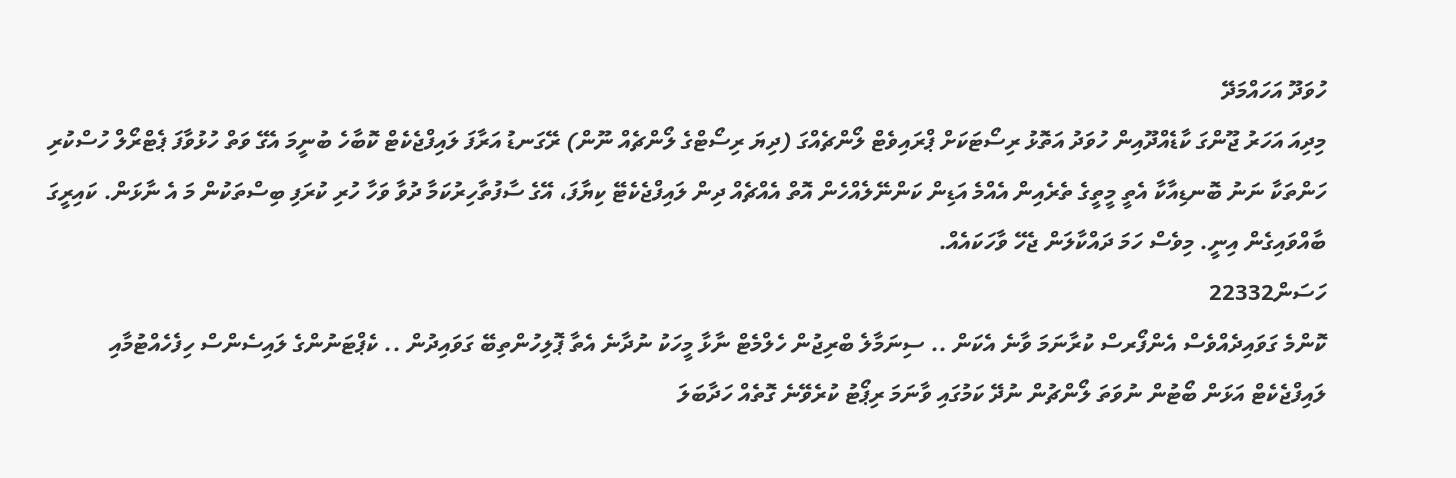ހުވަދޫ އަހައްމަދޭ
މިދިއަ އަހަރު ޖޫންގަ ކާޑެއްދޫއިން ހުވަދު އަތޮޅު ރިސޯޓަކަށް ޕްރައިވެޓް ލޯންޗެއްގަ (ދިޔަ ރިސޯޓްގެ ލޯންޗެއް ނޫން) ރޭގަނޑު އަރާފަ ލައިފްޖެކެޓް ކޮބާހެ ބުނީމަ އެގޭ ވަތް ހުޅުވާފަ ޕެޓްރޯލް ހުސްކުރި ހަންތަކާ ނަނު ބޮނޑިއާކާ އެތީ މީތީގެ ތެރެއިން އެއްމެ އަޑިން ކަންނޭލެއްހެން އޮތް އެއްޗެއް ދިން ލައިފްޖެކެޓޭ ކިޔާފަ، އޭގެ ސާފުތާހިރުކަމާ ދުވާ ވަހާ ހުރި ކުރަފި ބިސްތަކުން މަ އެ ނާޅަން. ކައިރީގަ ބާއްވައިގެން އިނީ. މިވެސް ހަމަ ދައްކާލަން ޖެހޭ ވާހަކައެއް.
ހަސަން22332
ކޮންމެ ގަވައިދެއްވެސް އެންފޯރސް ކުރާނަމަ ވާނެ އެކަން .. ސިނަމާލެ ބްރިޖުން ހެލްމެޓް ނާޅާ މީހަކު ނުދާނެ އެތާ ޕޮލިހުންތިބޭ ގަވައިދުން .. ކެޕްޓަނުންގެ ލައިސެންސް ހިފެހެއްޓުމާއި ލައިފްޖެކެޓް އަޅަން ބޯޓުން ނުވަތަ ލޯންޗުން ނުދޭ ކަމުގައި ވާނަމަ ރިޕޯޓު ކުރެވޭނެ ގޮތެއް ހަދާބަލަ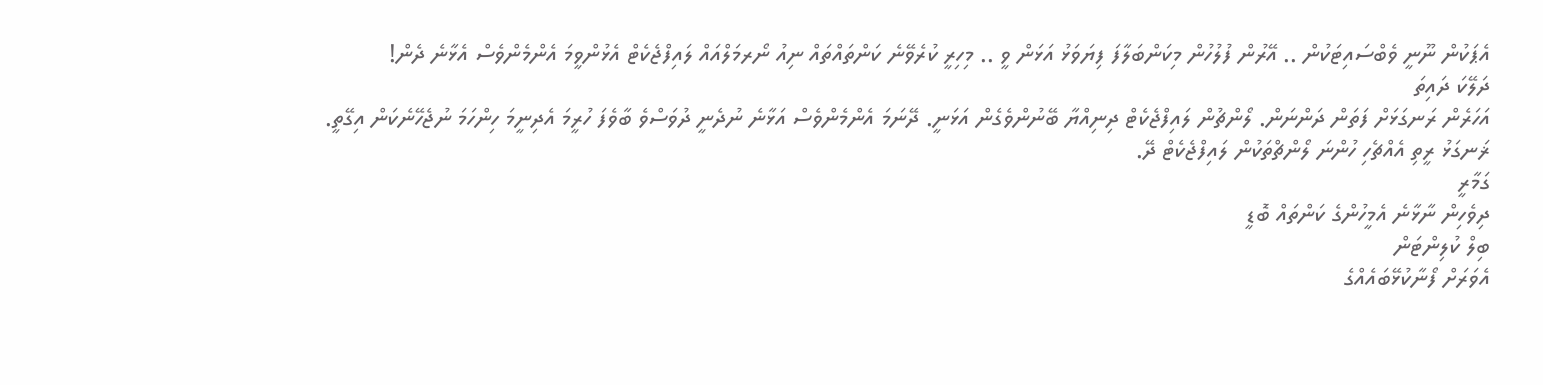އެޕަކުން ނޫނީ ވެބްސައިޓަކުން .. އޭރުން ފުލުހުން މިކަންބަލާފަ ފިޔަވަޅު އަޅަން ވީ .. މިހިރީ ކުރެވޭނެ ކަންތައްތައް ނިއު ނޯރމަލްއައް ލައިފްޖެކެޓް އެޅުންވީމަ އެންމެންވެސް އެޅާނެ ދެން!
ދަލޭކަ ދައިތަ
އަހަރެން ރަނގަޅަށް ފަތަން ދަންނަން. ލޯންޗުން ލައިފްޖެކެޓް ދިނިއްޔާ ބޭނުންވެގެން އަޅަނީ. ދޭނަމަ އެންމެންވެސް އަޅާނެ ނުދެނީ ދުވަސްވެ ބާވެފަ ހުރީމަ އެދިނީމަ ހިންހަމަ ނުޖެހޭނެކަން އިގޭތީ. ޜަނގަޅު ރީތި އެއްޗެހި ހުންނަ ލޯންޗްތަކުން ލައިފްޖެކެޓް ދޭ.
ގަމާރީ
ދިވެހިން ނާޅާނެ އެމީހުންގެ ކަންތައް ބޮޑީ
ބިލް ކުލިންޓަން
އެވަރަށް ފޯނާކުޅޭބައެއްގެ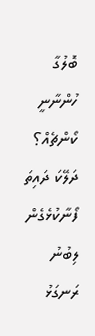ބޮލުގާ ހުންނާނީ ކޯންޗެއް؟
ދަލޭކަ ދައިތަ
ފޯނާކުޅެގެން ލިބުނު ރަނގަޅު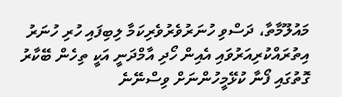މައުލޫމާތާ، ދަސްވި ހުނަރުވެރުވެރިކަމާ ލިބިފައި ހުރި ހުނަރު އިތުރައްކުރިއަރުވައި އެއިން ހޯދި އާމްދަނީ އަކީ ތިހެން ބޭކާރު ގޮތުގައި ފޯނާ ކުޅޭމީހުންނަށް ވިސްނޭނެ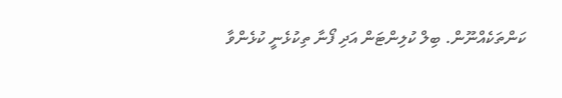ކަންތަކެއްނޫން. ބިލް ކުލިންޓަން އަދި ފޯނާ ތިކުޅެނީ ކުޅެންވާ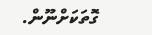ގޮތަކަށްނޫން.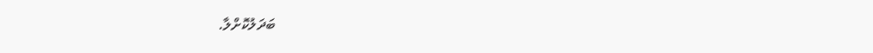ބަދަލުކޮށްލާ.